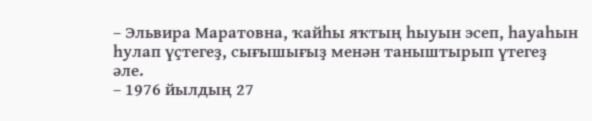– Эльвира Маратовна, ҡайһы яҡтың һыуын эсеп, һауаһын һулап үҫтегеҙ, сығышығыҙ менән таныштырып үтегеҙ әле.
– 1976 йылдың 27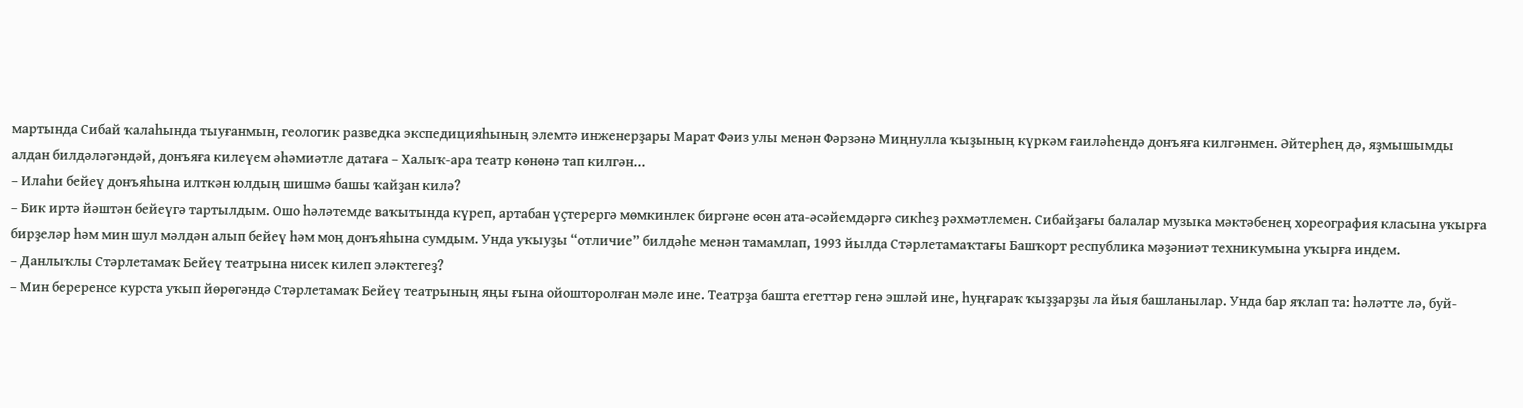мартында Сибай ҡалаһында тыуғанмын, геологик разведка экспедицияһының элемтә инженерҙары Марат Фәиз улы менән Фәрзәнә Миңнулла ҡыҙының күркәм ғаиләһендә донъяға килгәнмен. Әйтерһең дә, яҙмышымды алдан билдәләгәндәй, донъяға килеүем әһәмиәтле датаға – Халыҡ-ара театр көнөнә тап килгән...
– Илаһи бейеү донъяһына илткән юлдың шишмә башы ҡайҙан килә?
– Бик иртә йәштән бейеүгә тартылдым. Ошо һәләтемде ваҡытында күреп, артабан үҫтерергә мөмкинлек биргәне өсөн ата-әсәйемдәргә сикһеҙ рәхмәтлемен. Сибайҙағы балалар музыка мәктәбенең хореография класына уҡырға бирҙеләр һәм мин шул мәлдән алып бейеү һәм моң донъяһына сумдым. Унда уҡыуҙы “отличие” билдәһе менән тамамлап, 1993 йылда Стәрлетамаҡтағы Башҡорт республика мәҙәниәт техникумына уҡырға индем.
– Данлыҡлы Стәрлетамаҡ Бейеү театрына нисек килеп эләктегеҙ?
– Мин береренсе курста уҡып йөрөгәндә Стәрлетамаҡ Бейеү театрының яңы ғына ойошторолған мәле ине. Театрҙа башта егеттәр генә эшләй ине, һуңғараҡ ҡыҙҙарҙы ла йыя башланылар. Унда бар яҡлап та: һәләтте лә, буй-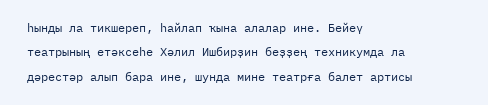һынды ла тикшереп, һайлап ҡына алалар ине. Бейеү театрының етәксеһе Хәлил Ишбирҙин беҙҙең техникумда ла дәрестәр алып бара ине, шунда мине театрға балет артисы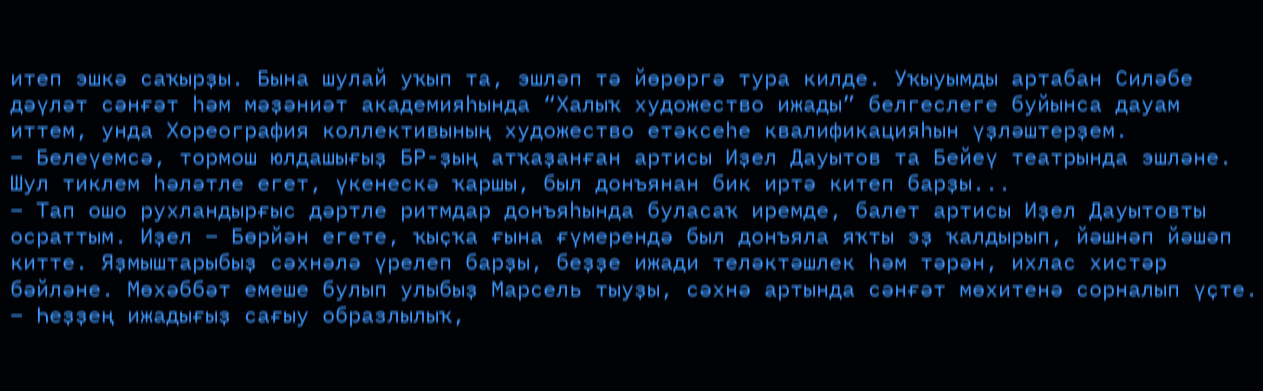итеп эшкә саҡырҙы. Бына шулай уҡып та, эшләп тә йөрөргә тура килде. Уҡыуымды артабан Силәбе дәүләт сәнғәт һәм мәҙәниәт академияһында “Халыҡ художество ижады” белгеслеге буйынса дауам иттем, унда Хореография коллективының художество етәксеһе квалификацияһын үҙләштерҙем.
– Белеүемсә, тормош юлдашығыҙ БР-ҙың атҡаҙанған артисы Иҙел Дауытов та Бейеү театрында эшләне. Шул тиклем һәләтле егет, үкенескә ҡаршы, был донъянан бик иртә китеп барҙы...
– Тап ошо рухландырғыс дәртле ритмдар донъяһында буласаҡ иремде, балет артисы Иҙел Дауытовты осраттым. Иҙел – Бөрйән егете, ҡыҫҡа ғына ғүмерендә был донъяла яҡты эҙ ҡалдырып, йәшнәп йәшәп китте. Яҙмыштарыбыҙ сәхнәлә үрелеп барҙы, беҙҙе ижади теләктәшлек һәм тәрән, ихлас хистәр бәйләне. Мөхәббәт емеше булып улыбыҙ Марсель тыуҙы, сәхнә артында сәнғәт мөхитенә сорналып үҫте.
– Һеҙҙең ижадығыҙ сағыу образлылыҡ,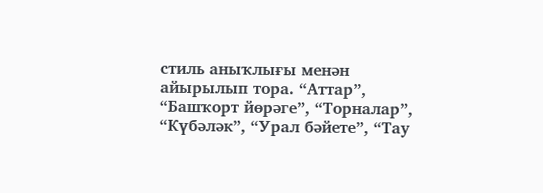стиль аныҡлығы менән айырылып тора. “Аттар”, “Башҡорт йөрәге”, “Торналар”, “Күбәләк”, “Урал бәйете”, “Тау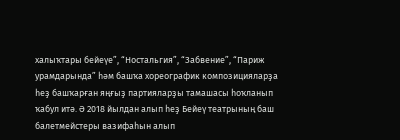халыҡтары бейеүе”, “Ностальгия”, “Забвение”, “Париж урамдарында” һәм башҡа хореографик композицияларҙа һеҙ башҡарған яңғыҙ партияларҙы тамашасы һоҡланып ҡабул итә. Ә 2018 йылдан алып һеҙ Бейеү театрының баш балетмейстеры вазифаһын алып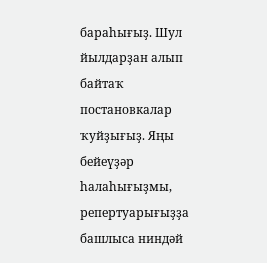бараһығыҙ. Шул йылдарҙан алып байтаҡ постановкалар ҡуйҙығыҙ. Яңы бейеүҙәр һалаһығыҙмы, репертуарығыҙҙа башлыса ниндәй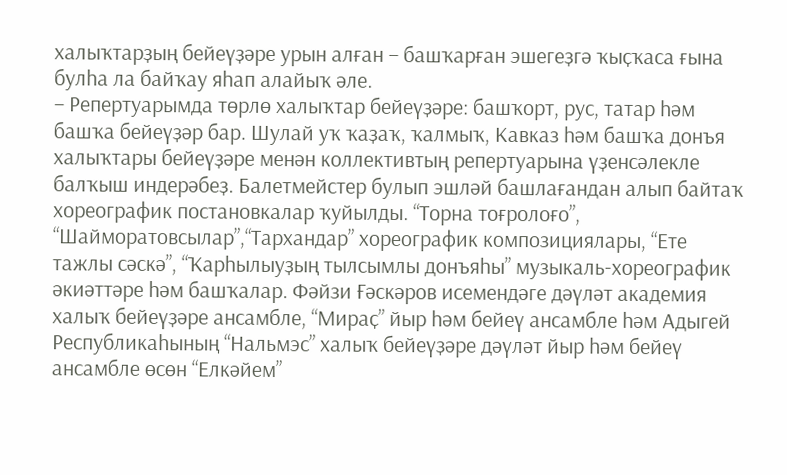халыҡтарҙың бейеүҙәре урын алған – башҡарған эшегеҙгә ҡыҫҡаса ғына булһа ла байҡау яһап алайыҡ әле.
– Репертуарымда төрлө халыҡтар бейеүҙәре: башҡорт, рус, татар һәм башҡа бейеүҙәр бар. Шулай уҡ ҡаҙаҡ, ҡалмыҡ, Кавказ һәм башҡа донъя халыҡтары бейеүҙәре менән коллективтың репертуарына үҙенсәлекле балҡыш индерәбеҙ. Балетмейстер булып эшләй башлағандан алып байтаҡ хореографик постановкалар ҡуйылды. “Торна тоғролоғо”, “Шайморатовсылар”,“Тархандар” хореографик композициялары, “Ете тажлы сәскә”, “Ҡарһылыуҙың тылсымлы донъяһы” музыкаль-хореографик әкиәттәре һәм башҡалар. Фәйзи Ғәскәров исемендәге дәүләт академия халыҡ бейеүҙәре ансамбле, “Мираҫ” йыр һәм бейеү ансамбле һәм Адыгей Республикаһының “Нальмэс” халыҡ бейеүҙәре дәүләт йыр һәм бейеү ансамбле өсөн “Елкәйем”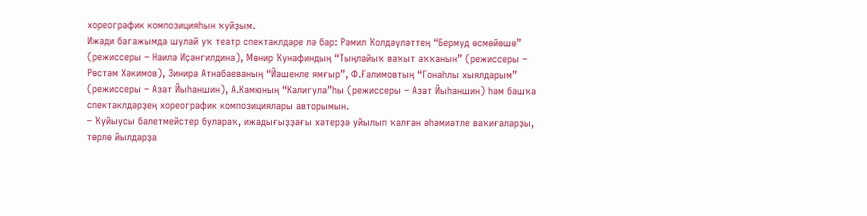хореографик композицияһын ҡуйҙым.
Ижади багажымда шулай уҡ театр спектаклдәре лә бар: Рәмил Ҡолдәүләттең “Бермуд өсмөйөшө” (режиссеры – Наилә Иҫәнгилдина), Мөнир Ҡунафиндың “Тыңлайыҡ ваҡыт аҡҡанын” (режиссеры – Рөстәм Хәкимов), Зинира Атнабаеваның “Йәшенле ямғыр”, Ф.Ғәлимовтың “Гонаһлы хыялдарым” (режиссеры – Азат Йыһаншин), А.Камюның “Калигула”һы (режиссеры – Азат Йыһаншин) һәм башҡа спектаклдәрҙең хореографик композициялары авторымын.
– Ҡуйыусы балетмейстер булараҡ, ижадығыҙҙағы хәтерҙә уйылып ҡалған әһәмиәтле ваҡиғаларҙы, төрлө йылдарҙа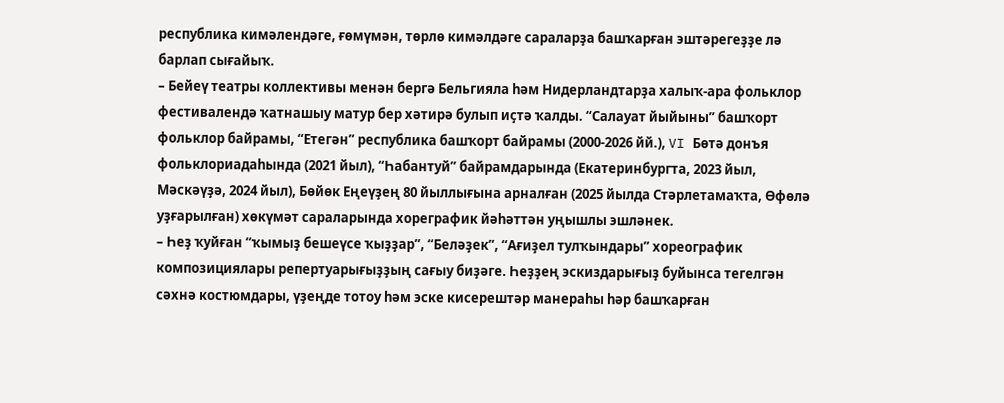республика кимәлендәге, ғөмүмән, төрлө кимәлдәге сараларҙа башҡарған эштәрегеҙҙе лә барлап сығайыҡ.
– Бейеү театры коллективы менән бергә Бельгияла һәм Нидерландтарҙа халыҡ-ара фольклор фестивалендә ҡатнашыу матур бер хәтирә булып иҫтә ҡалды. “Салауат йыйыны” башҡорт фольклор байрамы, “Етегән” республика башҡорт байрамы (2000-2026 йй.), VI Бөтә донъя фольклориадаһында (2021 йыл), “Һабантуй” байрамдарында (Екатеринбургта, 2023 йыл, Мәскәүҙә, 2024 йыл), Бөйөк Еңеүҙең 80 йыллығына арналған (2025 йылда Стәрлетамаҡта, Өфөлә уҙғарылған) хөкүмәт сараларында хореграфик йәһәттән уңышлы эшләнек.
– Һеҙ ҡуйған “ҡымыҙ бешеүсе ҡыҙҙар”, “Беләҙек”, “Ағиҙел тулҡындары” хореографик композициялары репертуарығыҙҙың сағыу биҙәге. Һеҙҙең эскиздарығыҙ буйынса тегелгән сәхнә костюмдары, үҙеңде тотоу һәм эске кисерештәр манераһы һәр башҡарған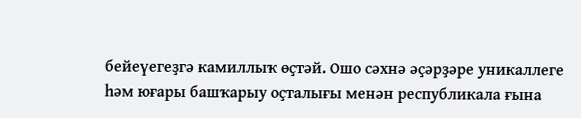бейеүегеҙгә камиллыҡ өҫтәй. Ошо сәхнә әҫәрҙәре уникаллеге һәм юғары башҡарыу оҫталығы менән республикала ғына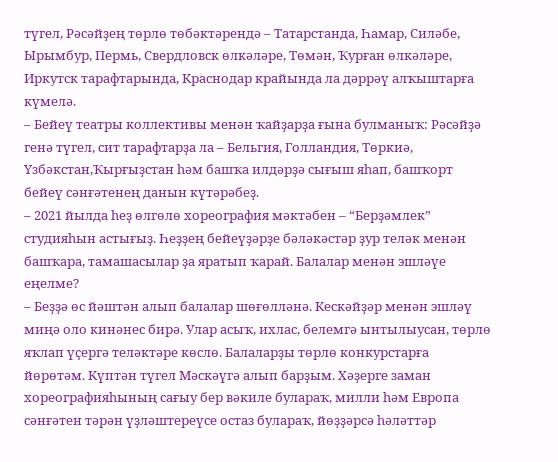түгел, Рәсәйҙең төрлө төбәктәрендә – Татарстанда, Һамар, Силәбе, Ырымбур, Пермь, Свердловск өлкәләре, Төмән, Ҡурған өлкәләре, Иркутск тарафтарында, Краснодар крайында ла дәррәү алҡыштарға күмелә.
– Бейеү театры коллективы менән ҡайҙарҙа ғына булманыҡ: Рәсәйҙә генә түгел, сит тарафтарҙа ла – Бельгия, Голландия, Төркиә, Үзбәкстан,Ҡырғыҙстан һәм башҡа илдәрҙә сығыш яһап, башҡорт бейеү сәнғәтенең данын күтәрәбеҙ.
– 2021 йылда һеҙ өлгөлө хореография мәктәбен – “Берҙәмлек” студияһын астығыҙ. Һеҙҙең бейеүҙәрҙе бәләкәстәр ҙур теләк менән башҡара, тамашасылар ҙа яратып ҡарай. Балалар менән эшләүе еңелме?
– Беҙҙә өс йәштән алып балалар шөғөлләнә. Кескәйҙәр менән эшләү миңә оло кинәнес бирә. Улар асыҡ, ихлас, белемгә ынтылыусан, төрлө яҡлап үҫергә теләктәре көслө. Балаларҙы төрлө конкурстарға йөрөтәм. Күптән түгел Мәскәүгә алып барҙым. Хәҙерге заман хореографияһының сағыу бер вәкиле булараҡ, милли һәм Европа сәнғәтен тәрән үҙләштереүсе остаз булараҡ, йөҙҙәрсә һәләттәр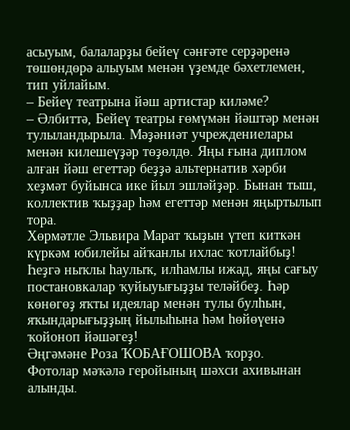асыуым, балаларҙы бейеү сәнғәте серҙәренә төшөндөрә алыуым менән үҙемде бәхетлемен, тип уйлайым.
– Бейеү театрына йәш артистар киләме?
– Әлбиттә, Бейеү театры ғөмүмән йәштәр менән тулыландырыла. Мәҙәниәт учреждениелары менән килешеүҙәр төҙөлдө. Яңы ғына диплом алған йәш егеттәр беҙҙә альтернатив хәрби хеҙмәт буйынса ике йыл эшләйҙәр. Бынан тыш, коллектив ҡыҙҙар һәм егеттәр менән яңыртылып тора.
Хөрмәтле Эльвира Марат ҡыҙын үтеп киткән күркәм юбилейы айҡанлы ихлас ҡотлайбыҙ! Һеҙгә ныҡлы һаулыҡ, илһамлы ижад, яңы сағыу постановкалар ҡуйыуығыҙҙы теләйбеҙ. Һәр көнөгөҙ яҡты идеялар менән тулы булһын, яҡындарығыҙҙың йылыһына һәм һөйөүенә ҡойоноп йәшәгеҙ!
Әңгәмәне Роза ҠОБАҒОШОВА ҡорҙо.
Фотолар мәҡәлә геройының шәхси ахивынан алынды.